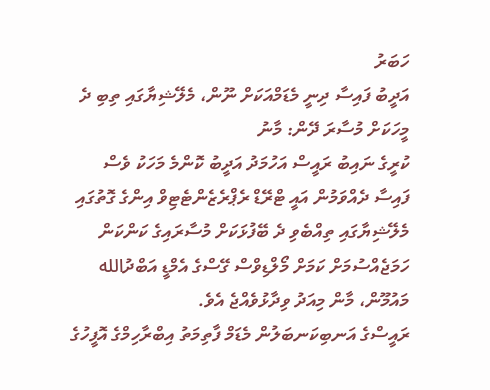ހަބަރު
އަދީބު ފައިސާ ދިނީ މެޑަމްއަކަށް ނޫން، މެލޭޝިޔާގައި ތިބި ދެ މީހަކަށް މުސާރަ ދޭން: މާނު
ކުރީގެ ނައިބު ރައީސް އަހުމަދު އަދީބު ކޮންމެ މަހަކު ވެސް ފައިސާ ދެއްވަމުން އައީ ޓްރޭޑް ރެޕްރެޒެންޓެޓިވް އިންގެ ގޮތުގައި މެލޭޝިޔާގައި ތިއްބެވި ދެ ބޭފުޅަކަށް މުސާރައިގެ ކަންކަން ހަމަޖެއްސުމަށް ކަމަށް މޯލްޑިވްސް ގޭސްގެ އެމްޑީ އަބްދުالله މައުމޫން، މާން މިއަދު ވިދާޅުވެއްޖެ އެވެ.
ރައީސްގެ އަނބިކަނބަލުން މެޑަމް ފާތިމަތު އިބްރާހިމްގެ އޮފީހުގެ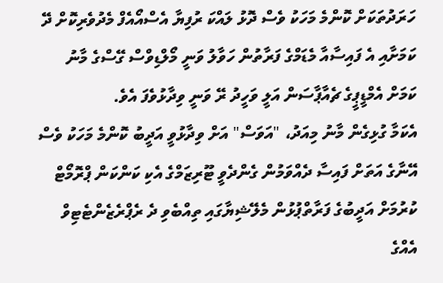ހަރަދުތަކަށް ކޮންމެ މަހަކު ވެސް ދޮޅު ލައްކަ ރުފިޔާ އެސްއޯއެފް މެދުވެރިކޮށް ދޭ ކަމަށާއި އެ ފައިސާއާ މެޑަމްގެ ފަރާތުން ހަވާލު ވަނީ މޯލްޑިވްސް ގޭސްގެ މާނު ކަމަށް އެމްޑީޕީގެ ޗެއާޕާސަން އަލީ ވަހީދު ރޭ ވަނީ ވިދާޅުވެފަ އެވެ.
އެކަމާ ގުޅިގެން މާނު މިއަދު، "އަވަސް" އަށް ވިދާޅުވީ އަދީބު ކޮންމެ މަހަކު ވެސް އޭނާގެ އަތަށް ފައިސާ ދެއްވަމުން ގެންދެވީ ޓޫރިޒަމްގެ އެކި ކަންކަން ޕްރޮމޯޓް ކުރުމަށް އަދީބުގެ ފަރާތްޕުޅުން މެލޭޝިޔާގައި ތިއްބެވި ދެ ރެޕްރެޒެންޓެޓިވް އެއްގެ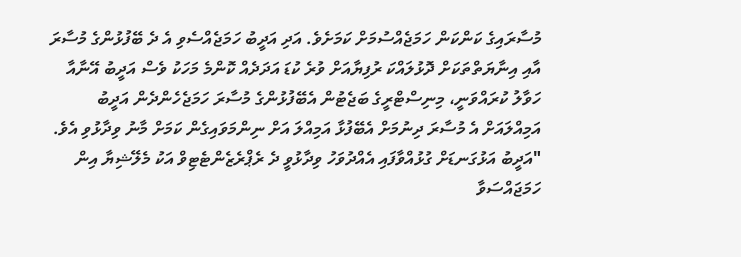މުސާރައިގެ ކަންކަން ހަމަޖެއްސުމަށް ކަމަށެވެ. އަދި އަދީބު ހަމަޖެއްސެވި އެ ދެ ބޭފުޅުންގެ މުސާރަ އާއި އިނާޔަތްތަކަށް ދޮޅުލައްކަ ރުފިޔާއަށް ވުރެ ކުޑަ އަދަދެއް ކޮންމެ މަހަކު ވެސް އަދީބު އޭނާއާ ހަވާލު ކުރައްވަނީ، މިނިސްޓްރީގެ ބަޖެޓުން އެބޭފުޅުންގެ މުސާރަ ހަމަޖެހެންދެން އަދީބު އަމިއްލައަށް އެ މުސާރަ ދިނުމަށް އެބޭފުޅާ އަމިއްލަ އަށް ނިންމަވައިގެން ކަމަށް މާނު ވިދާޅުވި އެވެ.
"އަދީބު އަޅުގަނޑަށް ގުޅުއްވާފައި އެއްދުވަހު ވިދާޅުވީ ދެ ރެޕްރެޒެންޓެޓިވް އަކު މެލޭޝިޔާ އިން ހަމަޖައްސަވާ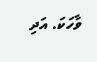ވާހަކަ. އަދި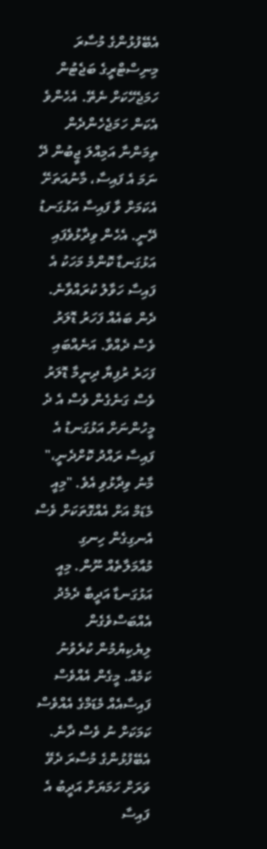އެބޭފުޅުންގެ މުސާރަ މިނިސްޓްރީގެ ބަޖެޓުން ހަމަޖެހޭކަށް ނެތޭ. އެހެންވެ އެކަން ހަމަޖެހެންދެން ތިމަންނާ އަމިއްލަ ޖީބުން ދޭ ނަމަ އެ ފައިސާ، މާނުއަތަށޭ އެކަމަށް ވާ ފައިސާ އަޅުގަނޑު ދޭނީ. އެހެން ވިދާޅުވެފައި އަޅުގަނޑާ ކޮންމެ މަހަކު އެ ފައިސާ ހަވާލު ކުރައްވާނެ. ދެން ބައެއް ފަހަރު ޑޮލަރު ވެސް ދެއްވާ. އަނެއްބައި ފަހަރު ރުފިޔާ ދިނީމާ ޑޮލަރު ވެސް ގަނެގެން ވެސް އެ ދެ މީހުންނަށް އަޅުގަނޑު އެ ފައިސާ ރައްދު ކޮށްދެނީ،" މާނު ވިދާޅުވި އެވެ. "މިއީ މެޑަމް އަށް އެއްގޮތަކަށް ވެސް އެނގިގެން ހިނގި މުއާމަލާތެއް ނޫން. މިއީ އަޅުގަނޑާ އަދީބާ ދެމެދު އެއްބަސްވެގެން ލިޔެކިޔުމުން ކުރެވުނު ކަމެއް. މީގެން އެއްވެސް ފައިސާއެއް މެޑަމްގެ އެއްވެސް ކަމަކަށް ނު ވެސް ދާނެ. އެބޭފުޅުންގެ މުސާރަ ދެވޭ ވަރަށް ހަމަޔަށް އަދީބު އެ ފައިސާ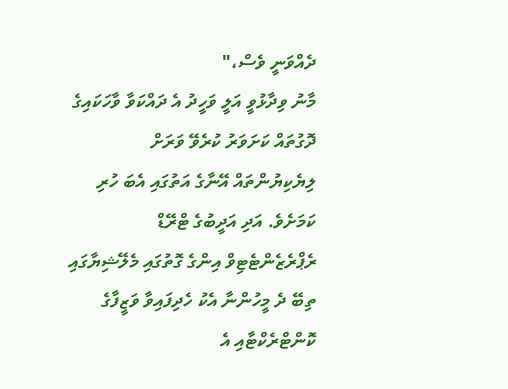ދެއްވަނީ ވެސް،"
މާނު ވިދާޅުވީ އަލީ ވަހީދު އެ ދައްކަވާ ވާހަކައިގެ ދޮގުތައް ކަށަވަރު ކުރެވޭ ވަރަށް ލިޔެކިޔުންތައް އޭނާގެ އަތުގައި އެބަ ހުރި ކަމަށެވެ. އަދި އަދީބުގެ ޓްރޭޑް ރެޕްރެޒެންޓެޓިވް އިންގެ ގޮތުގައި މެލޭޝިޔާގައި ތިބޭ ދެ މީހުންނާ އެކު ހެދިފައިވާ ވަޒީފާގެ ކޮންޓްރެކްޓާއި އެ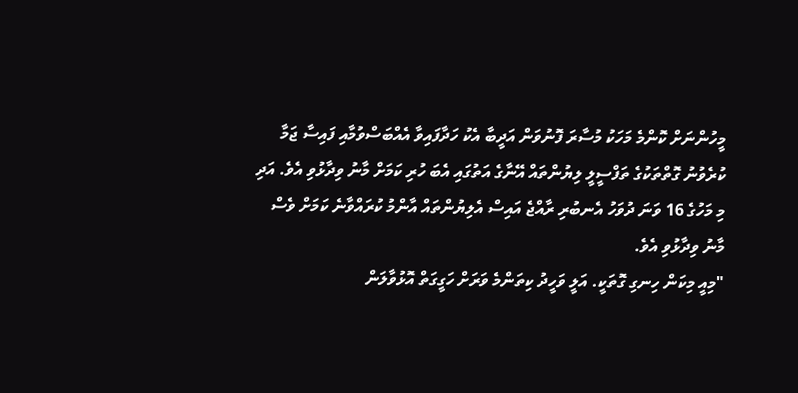މީހުންނަށް ކޮންމެ މަހަކު މުސާރަ ފޮނުވަން އަދީބާ އެކު ހަދާފައިވާ އެއްބަސްވުމާއި ފައިސާ ޖަމާ ކުރެވުނު ގޮތްތަކުގެ ތަފްސީލީ ލިޔުންތައް އޭނާގެ އަތުގައި އެބަ ހުރި ކަމަށް މާނު ވިދާޅުވި އެވެ. އަދި މި މަހުގެ 16 ވަނަ ދުވަހު އެނބުރި ރާއްޖެ އައިސް އެލިޔުންތައް އާންމު ކުރައްވާނެ ކަމަށް ވެސް މާނު ވިދާޅުވި އެވެ.
"މިއީ މިކަން ހިނގި ގޮތަކީ. އަލީ ވަހީދު ކިތަންމެ ވަރަށް ހަގީގަތް އޮޅުވާލަން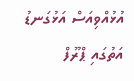އުޅުއްވިއަސް އަޅުގަނޑު އަތުގައި ޕްރޫފް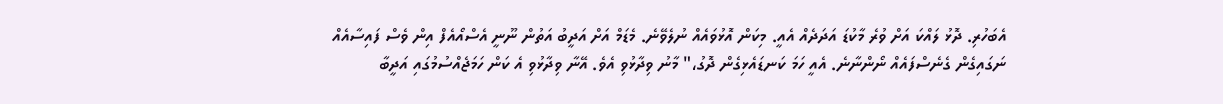އެބަހުރި. ދޮޅު ލައްކަ އަށް ވުރެ މާކުޑަ އަދަދެއް އެއީ. މިކަން އޮޅުވައެއް ނުލެވޭނެ. މެޑަމް އަށް އަދީބު އަތުން ނޫނީ އެސްއޯއެފް އިން ވެސް ފައިސާއެއް ނަގައިގެން ގެނެސްފައެއް ނޯންނާނެ. އެއީ ހަމަ ކަނޑައެޅިގެން ދޮގު،" މާނު ވިދާޅުވި އެވެ. އޭނާ ވިދާޅުވި އެ ކަން ހަމަޖެއްސުމުގައި އަދީބާ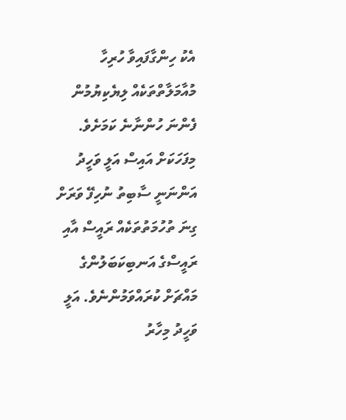އެކު ހިންގާފައިވާ ހުރިހާ މުއާމަލާތްތަކެއް ލިޔެކިޔުމުން ފެންނަ ހުންނާނެ ކަމަށެވެ.
މިފަހަކަށް އައިސް އަލީ ވަހީދު އަންނަނީ ސާބިތު ނުހިފޭ ވަރަށް ގިނަ ތުހުމަތުތަކެއް ރައީސް އާއި ރައީސްގެ އަނބިކަބަލުންގެ މައްޗަށް ކުރައްވަމުންނެވެ. އަލީ ވަހީދު މިހާރު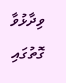ވިދާޅުވާ ގޮތުގައި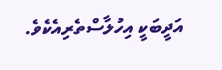އަދީބަކީ އިހުލާސްތެރިއެކެވެ.